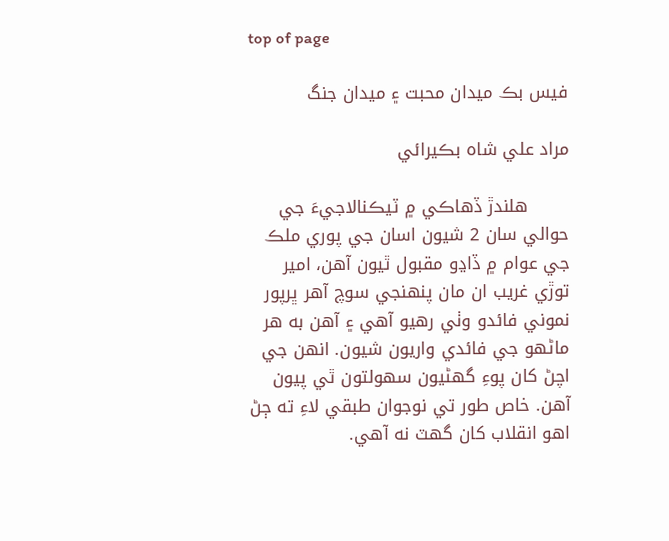top of page

فيس بڪ ميدان محبت ۽ ميدان جنگ

مراد علي شاه بڪيرائي

       هلندڙ ڏهاڪي ۾ ٽيڪنالاجيءَ جي حوالي سان 2 شيون اسان جي پوري ملڪ جي عوام ۾ ڏاڍو مقبول ٿيون آهن، امير توڙي غريب ان مان پنهنجي سوچ آهر ڀرپور نموني فائدو وٺي رهيو آهي ۽ آهن به هر ماڻهو جي فائدي واريون شيون. انهن جي اچڻ کان پوءِ گهڻيون سهولتون ٿي پيون آهن. خاص طور تي نوجوان طبقي لاءِ ته ڄڻ اهو انقلاب کان گهٽ نه آهي.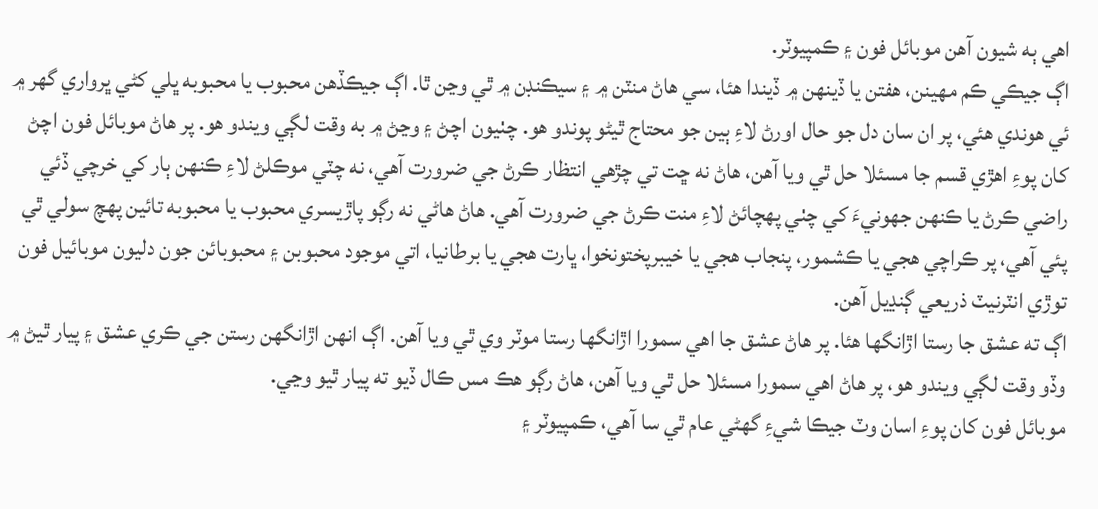اهي ٻه شيون آهن موبائل فون ۽ ڪمپيوٽر.
اڳ جيڪي ڪم مهينن، هفتن يا ڏينهن ۾ ڏيندا هئا، سي هاڻ منٽن ۾ ۽ سيڪنڊن ۾ ٿي وڃن ٿا. اڳ جيڪڏهن محبوب يا محبوبه ڀلي کڻي ڀرواري گهر ۾ ئي هوندي هئي، پر ان سان دل جو حال اورڻ لاءِ ٻين جو محتاج ٿيڻو پوندو هو. چٺيون اچڻ ۽ وڃڻ ۾ به وقت لڳي ويندو هو. پر هاڻ موبائل فون اچڻ کان پوءِ اهڙي قسم جا مسئلا حل ٿي ويا آهن، هاڻ نه ڇت تي چڙهي انتظار ڪرڻ جي ضرورت آهي، نه چٽي موڪلڻ لاءِ ڪنهن ٻار کي خرچي ڏئي راضي ڪرڻ يا ڪنهن جهونيءَ کي چٺي پهچائڻ لاءِ منت ڪرڻ جي ضرورت آهي. هاڻ هاڻي نه رڳو پاڙيسري محبوب يا محبوبه تائين پهچ سولي ٿي پئي آهي، پر ڪراچي هجي يا ڪشمور، پنجاب هجي يا خيبرپختونخوا، ڀارت هجي يا برطانيا، اتي موجود محبوبن ۽ محبوبائن جون دليون موبائيل فون توڙي انٽرنيٽ ذريعي ڳنڍيل آهن.
اڳ ته عشق جا رستا اڙانگها هئا. پر هاڻ عشق جا اهي سمورا اڙانگها رستا موٽر وي ٿي ويا آهن. اڳ انهن اڙانگهن رستن جي ڪري عشق ۽ پيار ٿيڻ ۾ وڏو وقت لڳي ويندو هو، پر هاڻ اهي سمورا مسئلا حل ٿي ويا آهن، هاڻ رڳو هڪ مس ڪال ڏيو ته پيار ٿيو وڃي.
موبائل فون کان پوءِ اسان وٽ جيڪا شيءِ گهڻي عام ٿي سا آهي، ڪمپيوٽر ۽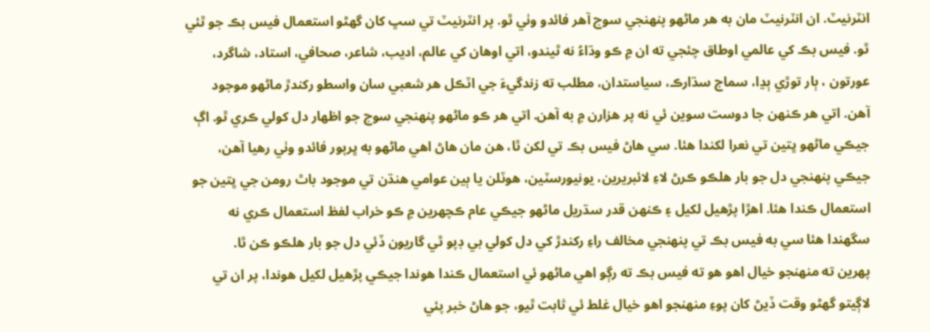انٽرنيٽ. ان انٽرنيٽ مان به هر ماڻهو پنهنجي سوچ آهر فائدو وٺي ٿو. پر انٽرنيٽ تي سڀ کان گهڻو استعمال فيس بڪ جو ٿئي ٿو. فيس بڪ کي عالمي اوطاق چئجي ته ان ۾ ڪو وڌاءُ نه ٿيندو، اتي اوهان کي عالم، اديب، شاعر، صحافي، استاد، شاگرد، عورتون ، ٻار توڙي ٻڍا، سماج سڌارڪ، سياستدان، مطلب ته زندگيءَ جي اٽڪل هر شعبي سان واسطو رکندڙ ماڻهو موجود آهن. اتي هر ڪنهن جا دوست سوين ئي نه پر هزارن ۾ به آهن. اتي هر ڪو ماڻهو پنهنجي سوچ جو اظهار دل کولي ڪري ٿو. اڳ جيڪي ماڻهو ڀتين تي نعرا لکندا هئا. سي هاڻ فيس بڪ تي لکن ٿا، هن مان هاڻ اهي ماڻهو به ڀرپور فائدو وٺي رهيا آهن، جيڪي پنهنجي دل جو بار هلڪو ڪرڻ لاءِ لائبريرين، يونيورسٽين، هوٽلن يا ٻين عوامي هنڌن تي موجود باٿ رومن جي ڀتين جو استعمال ڪندا هئا. اهڙا پڙهيل لکيل ۽ ڪنهن قدر سڌريل ماڻهو جيڪي عام ڪچهرين ۾ ڪو خراب لفظ استعمال ڪري نه سگهندا هئا سي به فيس بڪ تي پنهنجي مخالف راءِ رکندڙ کي دل کولي بي ڊپو ٿي گاريون ڏئي دل جو بار هلڪو ڪن ٿا.
پهرين ته منهنجو خيال اهو هو ته فيس بڪ ته رڳو اهي ماڻهو ئي استعمال ڪندا هوندا جيڪي پڙهيل لکيل هوندا، پر ان تي لاڳيتو گهڻو وقت ڏيڻ کان پوءِ منهنجو اهو خيال غلط ئي ثابت ٿيو، جو هاڻ خبر پئي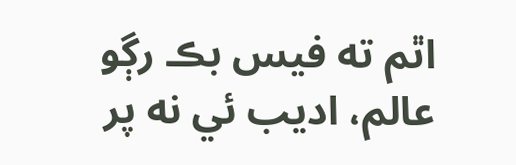اٿم ته فيس بڪ رڳو عالم، اديب ئي نه پر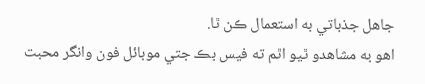جاهل جذباتي به استعمال ڪن ٿا.
اهو به مشاهدو ٿيو اٿم ته فيس بڪ جتي موبائل فون وانگر محبت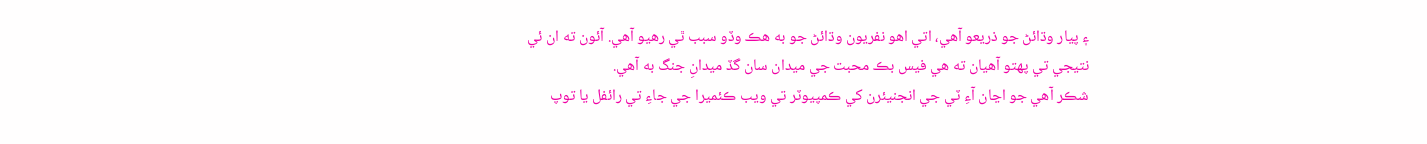۽ پيار وڌائڻ جو ذريعو آهي، اتي اهو نفريون وڌائڻ جو به هڪ وڏو سبب ٿي رهيو آهي. آئون ته ان ئي نتيجي تي پهتو آهيان ته هي فيس بڪ محبت جي ميدان سان گڏ ميدانِ جنگ به آهي.
شڪر آهي جو اڃان آءِ ٽي جي انجنيئرن کي ڪمپيوٽر تي ويب ڪئميرا جي جاءِ تي رائفل يا توپ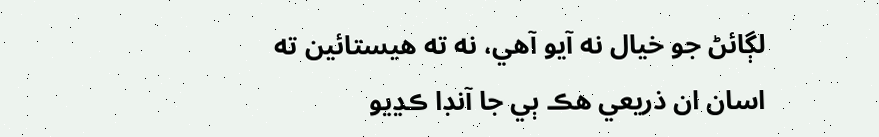لڳائڻ جو خيال نه آيو آهي، نه ته هيستائين ته اسان ان ذريعي هڪ ٻي جا آنڊا ڪڍيو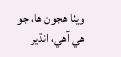ويٺا هجون ها، جو هي آهي، انڌير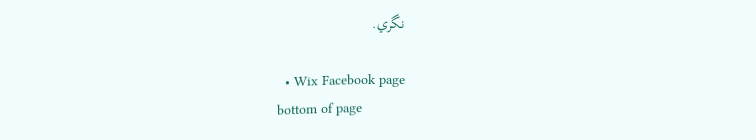نگري.

  • Wix Facebook page
bottom of page